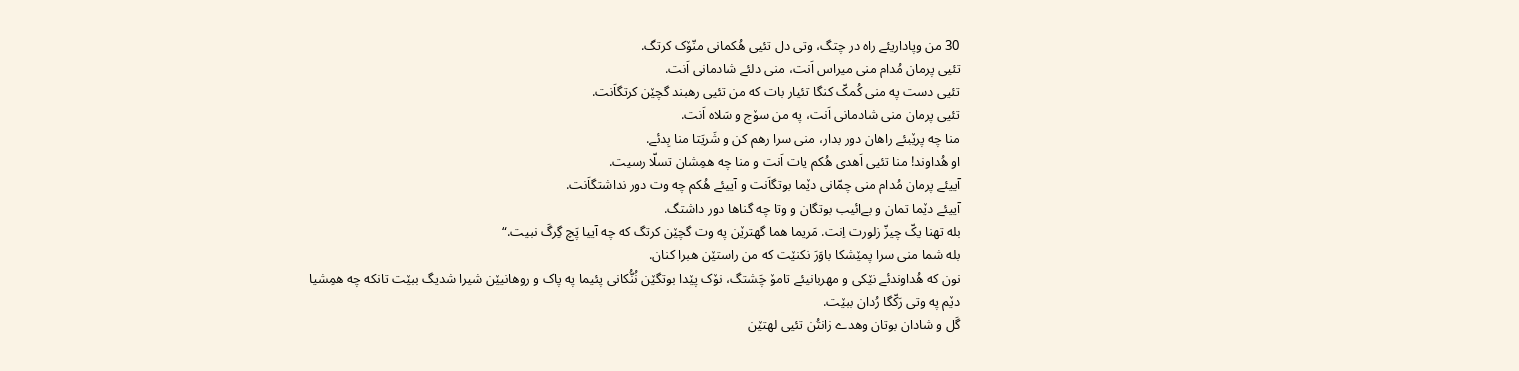30 من وپاداریئے راه در چتگ، وتی دل تئیی هُکمانی منّۆک کرتگ.
تئیی پرمان مُدام منی میراس اَنت، منی دلئے شادمانی اَنت.
تئیی دست په منی کُمکّ کنگا تئیار بات که من تئیی رهبند گچێن کرتگاَنت.
تئیی پرمان منی شادمانی اَنت، په من سۆج و سَلاه اَنت.
منا چه پرێبئے راهان دور بدار، منی سرا رهم کن و شَریَتا منا بِدئے.
او هُداوند! منا تئیی اَهدی هُکم یات اَنت و منا چه همِشان تسلّا رسیت.
آییئے پرمان مُدام منی چمّانی دێما بوتگاَنت و آییئے هُکم چه وت دور نداشتگاَنت.
آییئے دێما تمان و بےائیب بوتگان و وتا چه گناها دور داشتگ.
بله تهنا یکّ چیزّ زلورت اِنت. مَریما هما گهترێن په وت گچێن کرتگ که چه آییا پَچ گِرگَ نبیت.“
بله شما منی سرا پمێشکا باوَرَ نکنێت که من راستێن هبرا کنان.
نون که هُداوندئے نێکی و مهربانیئے تامۆ چَشتگ، نۆک پێدا بوتگێن نُنُّکانی پئیما په پاک و روهانیێن شیرا شدیگ ببێت تانکه چه همِشیا دێم په وتی رَکّگا رُدان ببێت.
گَل و شادان بوتان وهدے زانتُن تئیی لهتێن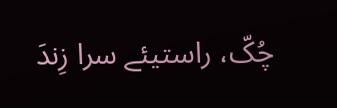چُکّ، راستیئے سرا زِندَ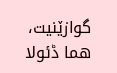گوازێنیت، هما ڈئولا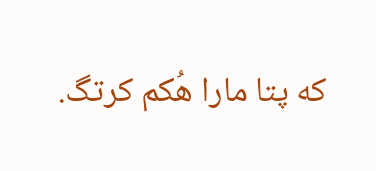که پتا مارا هُکم کرتگ.